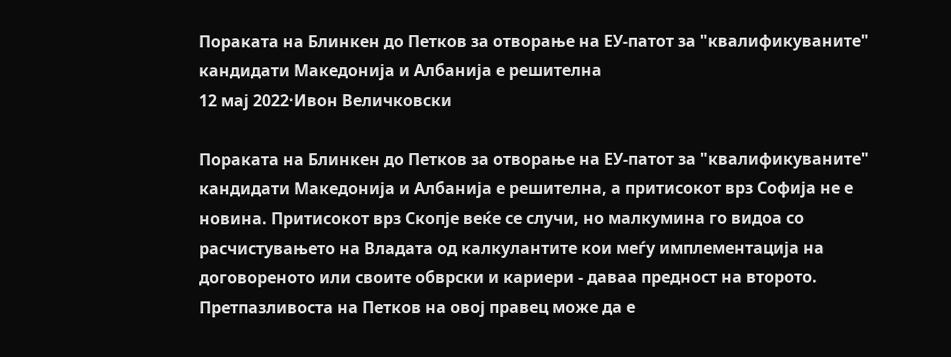Пораката на Блинкен до Петков за отворање на ЕУ-патот за "квалификуваните" кандидати Македонија и Албанија е решителна
12 мај 2022·Ивон Величковски

Пораката на Блинкен до Петков за отворање на ЕУ-патот за "квалификуваните" кандидати Македонија и Албанија е решителна, а притисокот врз Софија не е новина. Притисокот врз Скопје веќе се случи, но малкумина го видоа со расчистувањето на Владата од калкулантите кои меѓу имплементација на договореното или своите обврски и кариери - даваа предност на второто.
Претпазливоста на Петков на овој правец може да е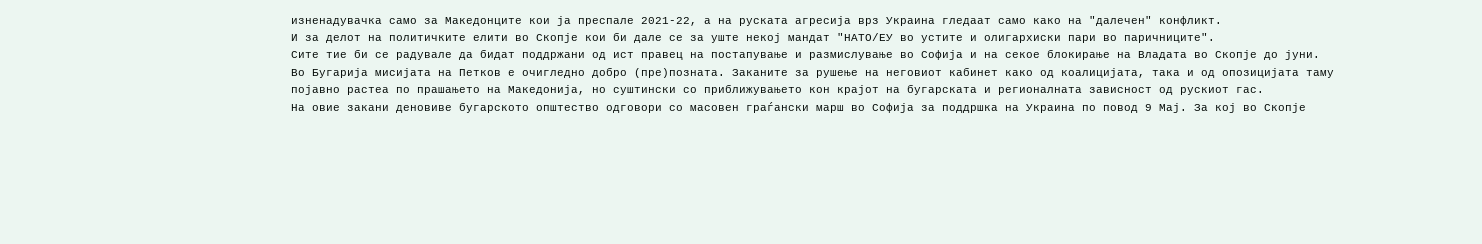изненадувачка само за Македонците кои ја преспале 2021-22, а на руската агресија врз Украина гледаат само како на "далечен" конфликт.
И за делот на политичките елити во Скопје кои би дале се за уште некој мандат "НАТО/ЕУ во устите и олигархиски пари во паричниците".
Сите тие би се радувале да бидат поддржани од ист правец на постапување и размислување во Софија и на секое блокирање на Владата во Скопје до јуни.
Во Бугарија мисијата на Петков е очигледно добро (пре)позната. Заканите за рушење на неговиот кабинет како од коалицијата, така и од опозицијата таму појавно растеа по прашањето на Македонија, но суштински со приближувањето кон крајот на бугарската и регионалната зависност од рускиот гас.
На овие закани деновиве бугарското општество одговори со масовен граѓански марш во Софија за поддршка на Украина по повод 9 Мај. За кој во Скопје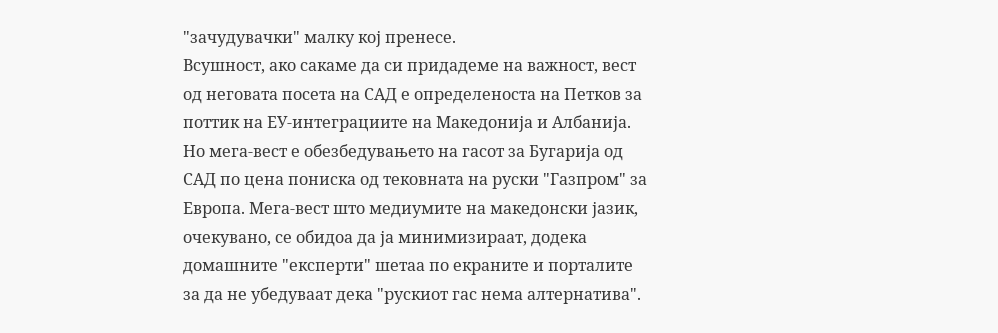"зачудувачки" малку кој пренесе.
Всушност, ако сакаме да си придадеме на важност, вест од неговата посета на САД е определеноста на Петков за поттик на ЕУ-интеграциите на Македонија и Албанија.
Но мега-вест е обезбедувањето на гасот за Бугарија од САД по цена пониска од тековната на руски "Газпром" за Европа. Мега-вест што медиумите на македонски јазик, очекувано, се обидоа да ја минимизираат, додека домашните "експерти" шетаа по екраните и порталите за да не убедуваат дека "рускиот гас нема алтернатива".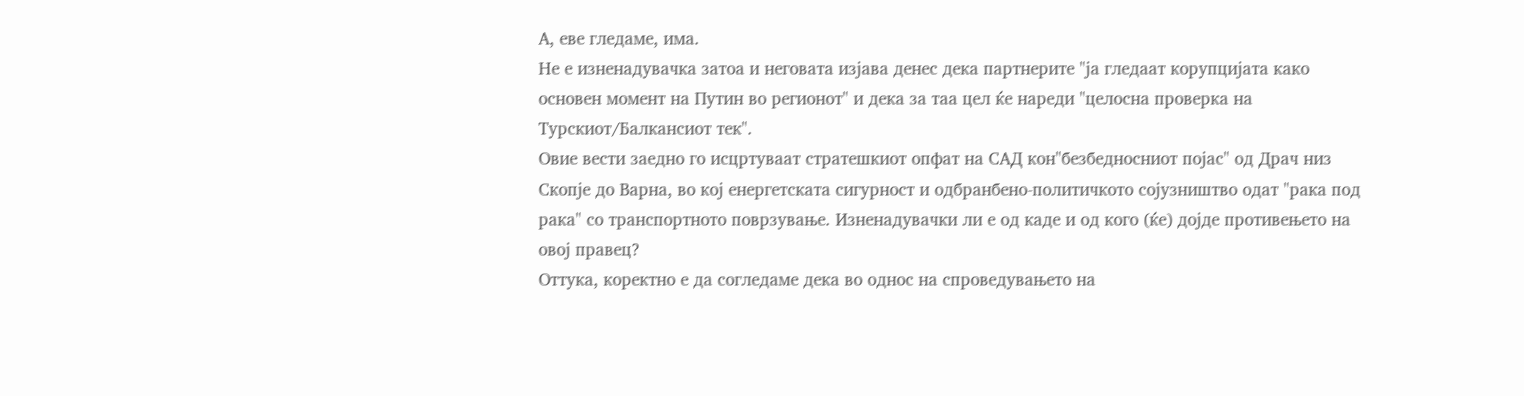А, еве гледаме, има.
Не е изненадувачка затоа и неговата изјава денес дека партнерите "ја гледаат корупцијата како основен момент на Путин во регионот" и дека за таа цел ќе нареди "целосна проверка на Турскиот/Балкансиот тек".
Овие вести заедно го исцртуваат стратешкиот опфат на САД кон"безбедносниот појас" од Драч низ Скопје до Варна, во кој енергетската сигурност и одбранбено-политичкото сојузништво одат "рака под рака" со транспортното поврзување. Изненадувачки ли е од каде и од кого (ќе) дојде противењето на овој правец?
Оттука, коректно е да согледаме дека во однос на спроведувањето на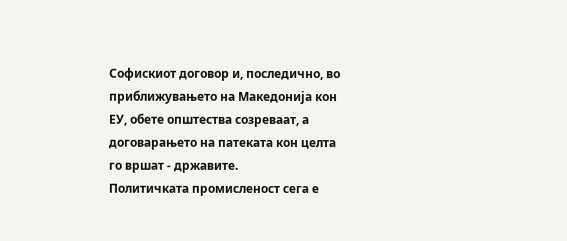Софискиот договор и, последично, во приближувањето на Македонија кон ЕУ, обете општества созреваат, а договарањето на патеката кон целта го вршат - државите.
Политичката промисленост сега е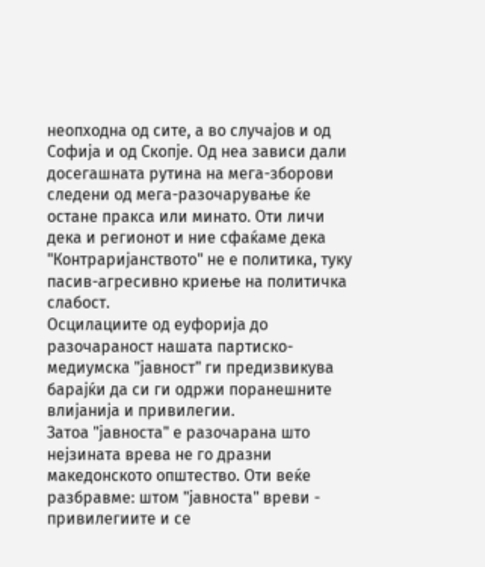неопходна од сите, а во случајов и од Софија и од Скопје. Од неа зависи дали досегашната рутина на мега-зборови следени од мега-разочарување ќе остане пракса или минато. Оти личи дека и регионот и ние сфаќаме дека
"Контраријанството" не е политика, туку пасив-агресивно криење на политичка слабост.
Осцилациите од еуфорија до разочараност нашата партиско-медиумска "јавност" ги предизвикува барајќи да си ги одржи поранешните влијанија и привилегии.
Затоа "јавноста" е разочарана што нејзината врева не го дразни македонското општество. Оти веќе разбравме: штом "јавноста" вреви - привилегиите и се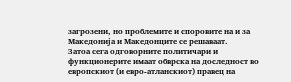загрозени, но проблемите и споровите на и за Македонија и Македонците се решаваат.
Затоа сега одговорните политичари и функционерите имаат обврска на доследност во европскиот (и евро-атланскиот) правец на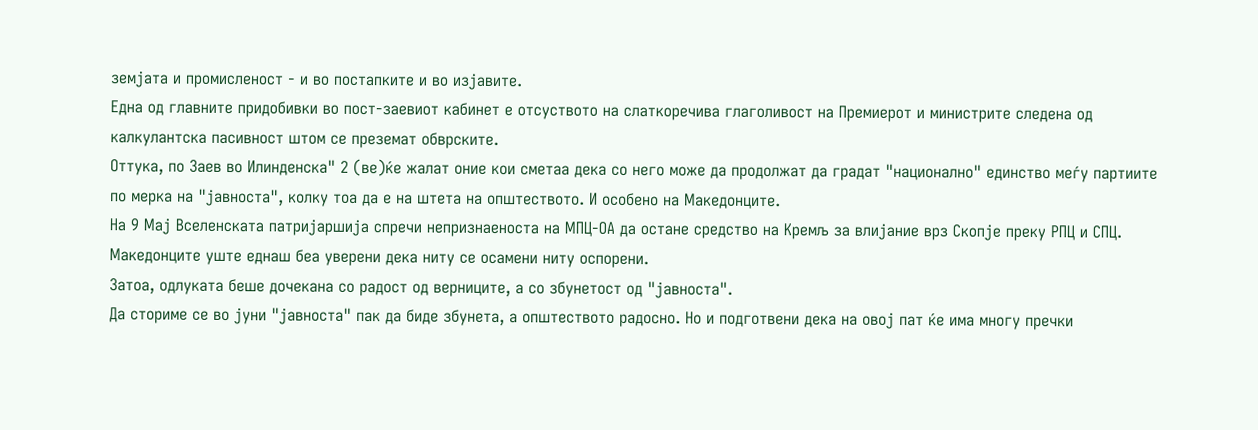земјата и промисленост - и во постапките и во изјавите.
Една од главните придобивки во пост-заевиот кабинет е отсуството на слаткоречива глаголивост на Премиерот и министрите следена од калкулантска пасивност штом се преземат обврските.
Оттука, по Заев во Илинденска" 2 (ве)ќе жалат оние кои сметаа дека со него може да продолжат да градат "национално" единство меѓу партиите по мерка на "јавноста", колку тоа да е на штета на општеството. И особено на Македонците.
На 9 Мај Вселенската патријаршија спречи непризнаеноста на МПЦ-ОА да остане средство на Кремљ за влијание врз Скопје преку РПЦ и СПЦ. Македонците уште еднаш беа уверени дека ниту се осамени ниту оспорени.
Затоа, одлуката беше дочекана со радост од верниците, а со збунетост од "јавноста".
Да сториме се во јуни "јавноста" пак да биде збунета, а општеството радосно. Но и подготвени дека на овој пат ќе има многу пречки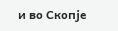и во Скопје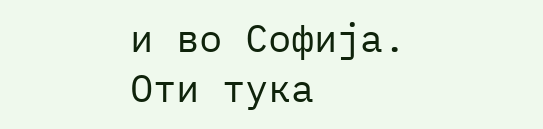и во Софија.
Оти тука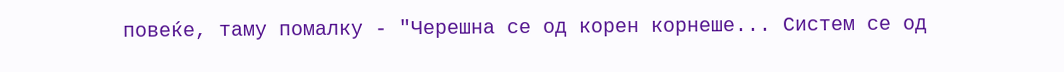повеќе, таму помалку - "Черешна се од корен корнеше... Систем се од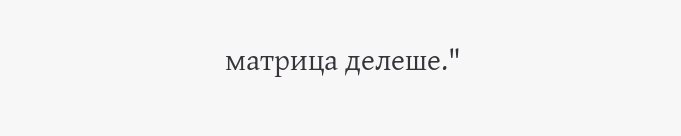матрица делеше."